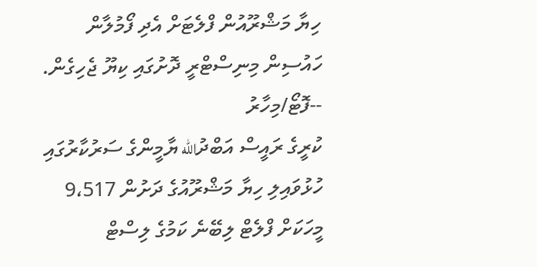ހިޔާ މަޝްރޫއުން ފްލެޓަށް އެދި ފޯމުލާން ހައުސިން މިނިސްޓްރީ ދޮށުގައި ކިޔޫ ޖެހިގެން. --ފޮޓޯ/މިހާރު
ކުރީގެ ރައީސް އަބްދުالله ޔާމީންގެ ސަރުކާރުގައި ހުޅުވައިލި ހިޔާ މަޝްރޫއުގެ ދަށުން 9،517 މީހަކަށް ފްލެޓް ލިބޭނެ ކަމުގެ ލިސްޓް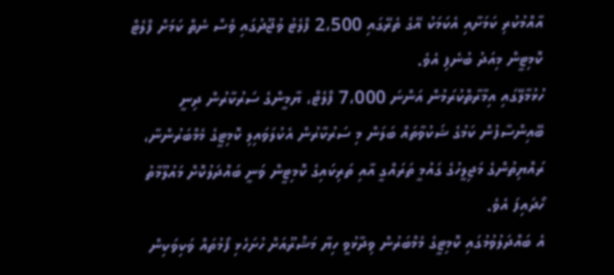އާއްމުކުރި ކަމަށާއި އެކަމަކު އޭގެ ތެރޭގައި 2،500 ފްލެޓު ވުޖޫދުގައި ވެސް ނެތް ކަމަށް ފްލެޓް ކޮމިޓީން މިއަދު ބުނެފި އެވެ.
ހުޅުމާލޭގައި އިމާރާތްކުރަމުން އަންނަ 7،000 ފްލެޓް، ޔާމީންގެ ސަރުކާރުން ދިނީ ބޭއިންސާފުން ކަމުގެ ޝަކުވާތައް ބަލަން މި ސަރުކާރުން އެކުލަވައިލި ކޮމިޓީގެ މެމްބަރުންނާ، ރައްޔިތުންގެ މަޖިލީހުގެ ގައުމީ ތަރައްގީ އާއި ތަރިކައިގެ ކޮމިޓީން ވަނީ ބައްދަލުކޮށް މައުލޫމާތު ހޯދައިފަ އެވެ.
އެ ބައްދަލުވުމުގައި ކޮމިޓީގެ މެމްބަރުން ވިދާޅުވީ ހިޔާ މަޝްރޫއަށް ހުށަހެޅި ފޯމުތައް ވަކިވަކިން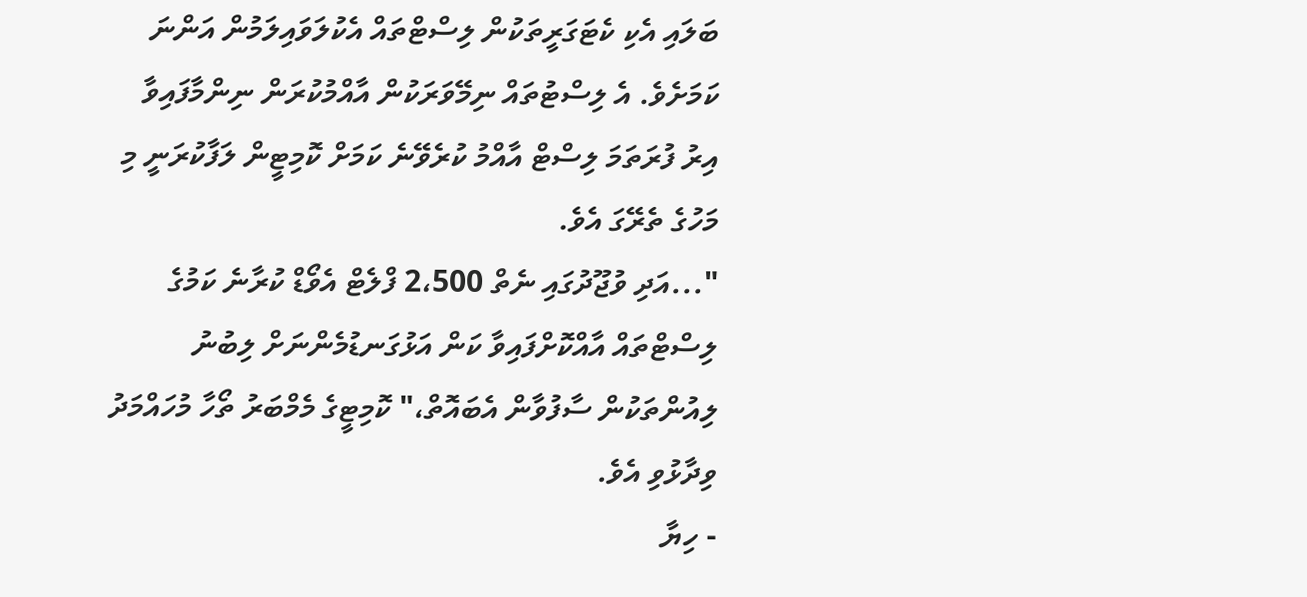ބަލައި އެކި ކެޓަގަރީތަކުން ލިސްޓްތައް އެކުލަވައިލަމުން އަންނަ ކަމަށެވެ. އެ ލިސްޓުތައް ނިމޭވަރަކުން އާއްމުކުރަން ނިންމާފައިވާ އިރު ފުރަތަމަ ލިސްޓް އާއްމު ކުރެވޭނެ ކަމަށް ކޮމިޓީން ލަފާކުރަނީ މި މަހުގެ ތެރޭގަ އެވެ.
"...އަދި ވުޖޫދުގައި ނެތް 2،500 ފްލެޓް އެވޯޑް ކުރާނެ ކަމުގެ ލިސްޓްތައް އާއްކޮށްފައިވާ ކަން އަޅުގަނޑުމެންނަށް ލިބުނު ލިއުންތަކުން ސާފުވާން އެބައޮތް،" ކޮމިޓީގެ މެމްބަރު ތޯހާ މުހައްމަދު ވިދާޅުވި އެވެ.
- ހިޔާ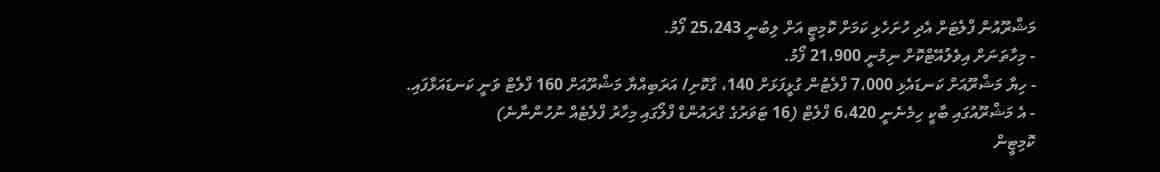މަޝްރޫއުން ފްލެޓަށް އެދި ހުށަހެޅި ކަމަށް ކޮމިޓީ އަށް ލިބުނީ 25،243 ފޯމު.
- މިހާތަނަށް އިވެލުއޭޓްކޮށް ނިމުނީ 21،900 ފޯމު.
- ހިޔާ މަޝްރޫއަށް ކަނޑައެޅި 7،000 ފްލެޓުން ގުޅީފަޅަށް 140، ގާކޮށި/ އަރަބިއްޔާ މަޝްރޫއަށް 160 ފްލެޓް ވަނީ ކަނޑައަޅާފައި.
- އެ މަޝްރޫއުގައި ބާކީ ހިމެނެނީ 6،420 ފްލެޓް (16 ޓަވަރުގެ ގްރައުންޑް ފްލޯގައި މިހާރު ފްލެޓެއް ނުހުންނާނެ)
ކޮމިޓީން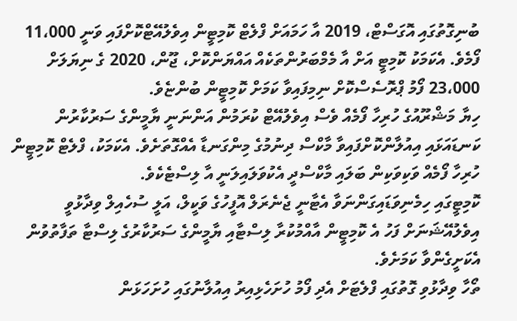ބުނިގޮތުގައި އޮގަސްޓް، 2019 އާ ހަމައަށް ފްލެޓް ކޮމިޓީން އިވެލުއޭޓްކޮށްފައި ވަނީ 11،000 ފޯމެވެ. އެކަމަކު ކޮމިޓީ އަށް އާ މެމްބަރުންތަކެއް އައްޔަންކޮށް، ޖޫން، 2020 ގެ ނިޔަލަށް 23،000 ފޯމު ޕްރޮސެސްކޮށް ނިމިފައިވާ ކަމަށް ކޮމިޓީން ބުންޏެވެ.
ހިޔާ މަޝްރޫއުގެ ހުރިހާ ފޯމެއް ވެސް އިވެލުއޭޓް ކުރަމުން އަންނަނީ ޔާމީންގެ ސަރުކާރުން ކަނޑައަޅައި އިއުލާންކޮށްފައިވާ މާކްސް ދިނުމުގެ މިންގަނޑާ އެއްގޮތަށެވެ. އެކަމަކު، ފްލެޓް ކޮމިޓީން ހުރިހާ ފޯމެއް ވަކިވަކިން ބަލައި މާކްސްދީ އެކުވަލައިލަނީ އާ ލިސްޓެކެވެ.
ކޮމިޓީގައި ހިމެނިވަޑައިގަންނަވާ އެޓާނީ ޖެނެރަލް އޮފީހުގެ ވަކީލް، އަލީ ސުހެއިލް ވިދާޅުވީ އިވެލުއޭޝަނަށް ފަހު އެ ކޮމިޓީން އާއްމުކުރާ ލިސްޓާއި ޔާމީންގެ ސަރުކާރުގެ ލިސްޓާ ތަފާތުވުން އެކަށީގެންވާ ކަމަށެވެ.
ތޯހާ ވިދާޅުވި ގޮތުގައި ފްލެޓަށް އެދި ފޯމު ހުށަހެޅިއިރު އިއުލާނުގައި ހުށަހަޅަން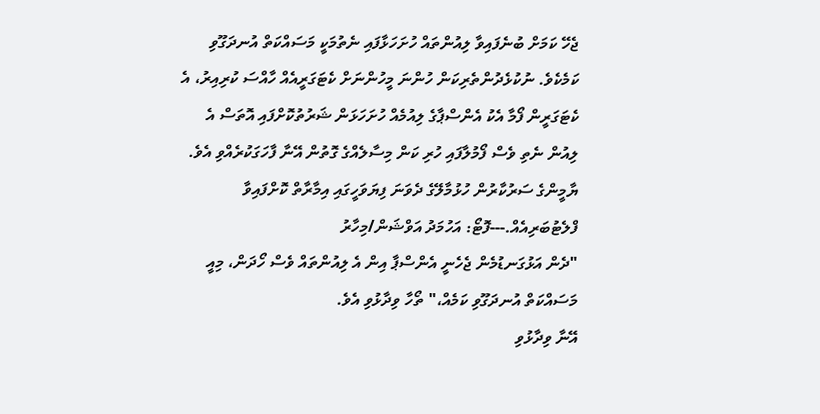ޖެހޭ ކަމަށް ބުނެފައިވާ ލިއުންތައް ހުށަހަޅާފައި ނެތުމަކީ މަސައްކަތް އުނދަގޫވި ކަމެކެވެ. ނުކުޅެދުންތެރިކަން ހުންނަ މީހުންނަށް ކެޓަގަރީއެއް ހާއްސަ ކުރިއިރު، އެ ކެޓަގަރީން ފޯމާ އެކު އެންސްޕާގެ ލިއުމެއް ހުށަހަޅަން ޝަރުތުކޮށްފައި އޮތަސް އެ ލިއުން ނެތި ވެސް ފޯމުލާފައި ހުރި ކަން މިސާލެއްގެ ގޮތުން އޭނާ ފާހަގަކުރެއްވި އެވެ.
ޔާމީންގެ ސަރުކާރުން ހުޅުމާލޭގެ ދެވަނަ ފިޔަވަހީގައި އިމާރާތް ކޮށްފައިވާ ފްލެޓުބަރިއެއް.---ފޮޓޯ: އަހުމަދު އަވްޝަން/މިހާރު
"ދެން އަޅުގަނޑުމެން ޖެހެނީ އެންސްޕާ އިން އެ ލިއުންތައް ވެސް ހޯދަން، މިއީ މަސައްކަތް އުނދަގޫވި ކަމެއް،" ތޯހާ ވިދާޅުވި އެވެ.
އޭނާ ވިދާޅުވި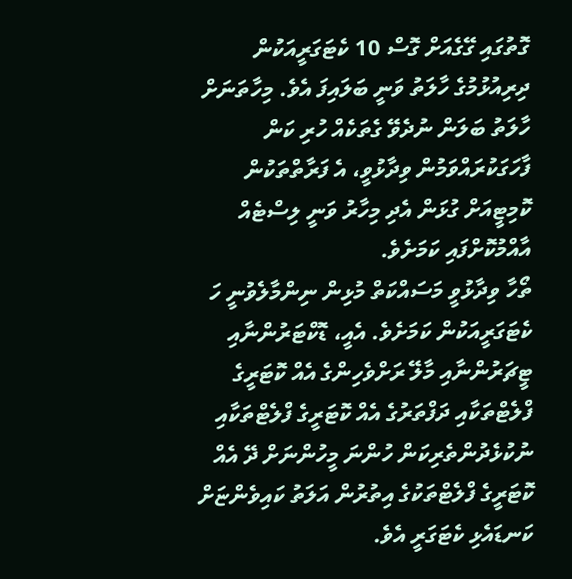ގޮތުގައި ގޭގެއަށް ގޮސް 10 ކެޓަގަރީއަކުން ދިރިއުޅުމުގެ ހާލަތު ވަނީ ބަލައިފަ އެވެ. މިހާތަނަށް ހާލަތު ބަލަން ނުދެވޭ ގެތަކެއް ހުރި ކަން ފާހަގަކުރައްވަމުން ވިދާޅުވީ، އެ ފަރާތްތަކުން ކޮމިޓީއަށް ގުޅަން އެދި މިހާރު ވަނީ ލިސްޓެއް އާއްމުކޮށްފައި ކަމަށެވެ.
ތޯހާ ވިދާޅުވީ މަސައްކަތް މުޅިން ނިންމާލެވުނީ ހަ ކެޓަގަރީއަކުން ކަމަށެވެ. އެއީ، ޑޮކްޓަރުންނާއި ޓީޗަރުންނާއި މާލޭ ރަށްވެހިންގެ އެއް ކޮޓަރީގެ ފްލެޓްތަކާއި ދަފްތަރުގެ އެއް ކޮޓަރީގެ ފްލެޓްތަކާއި ނުކުޅެދުންތެރިކަން ހުންނަ މީހުންނަށް ދޭ އެއް ކޮޓަރީގެ ފްލެޓްތަކުގެ އިތުރުން އަލަތު ކައިވެންޏަށް ކަނޑައެޅި ކެޓަގަރީ އެވެ.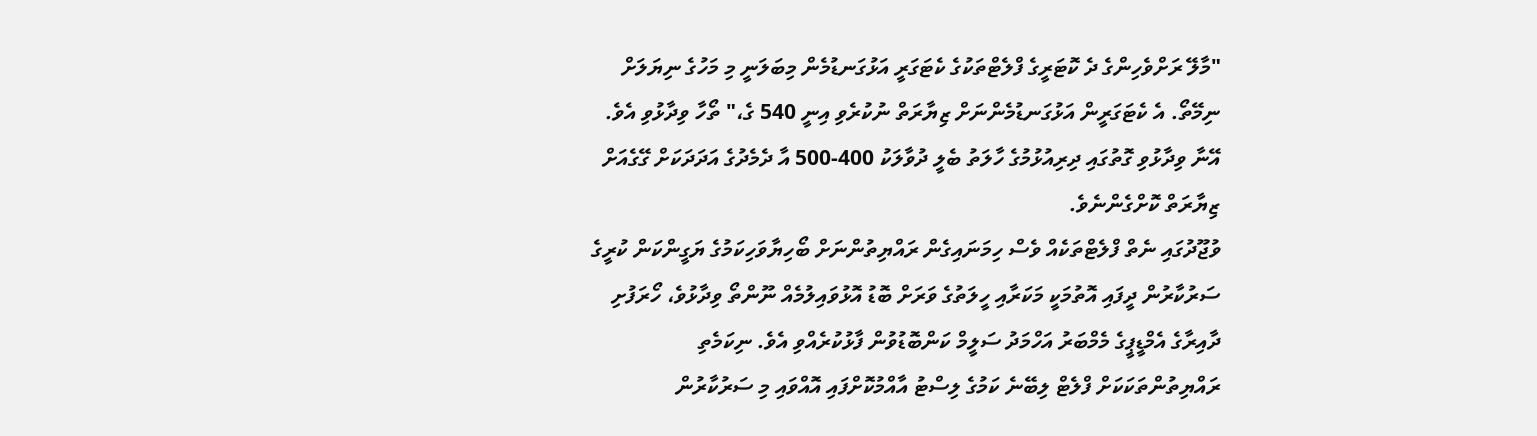"މާލޭ ރަށްވެހިންގެ ދެ ކޮޓަރީގެ ފްލެޓްތަކުގެ ކެޓަގަރީ އަޅުގަނޑުމެން މިބަލަނީ މި މަހުގެ ނިޔަލަށް ނިމޭތޯ. އެ ކެޓަގަރީން އަޅުގަނޑުމެންނަށް ޒިޔާރަތް ނުކުރެވި އިނީ 540 ގެ،" ތޯހާ ވިދާޅުވި އެވެ.
އޭނާ ވިދާޅުވި ގޮތުގައި ދިރިއުޅުމުގެ ހާލަތު ބެލީ ދުވާލަކު 400-500 އާ ދެމެދުގެ އަދަދަކަށް ގޭގެއަށް ޒިޔާރަތް ކޮށްގެންނެވެ.
ވުޖޫދުގައި ނެތް ފްލެޓްތަކެއް ވެސް ހިމަނައިގެން ރައްޔިތުންނަށް ބޯހިޔާވަހިކަމުގެ ޔަގީންކަން ކުރީގެ ސަރުކާރުން ދީފައި އޮތުމަކީ މަކަރާއި ހީލަތުގެ ވަރަށް ބޮޑު އޮޅުވައިލުމެއް ނޫންތޯ ވިދާޅުވެ، ހޯރަފުށި ދާއިރާގެ އެމްޑީޕީގެ މެމްބަރު އަހްމަދު ސަލީމް ކަންބޮޑުވުން ފާޅުކުރެއްވި އެވެ. ނިކަމެތި ރައްޔިތުންތަކަކަށް ފްލެޓް ލިބޭނެ ކަމުގެ ލިސްޓު އާއްމުކޮށްފައި އޮއްވައި މި ސަރުކާރުން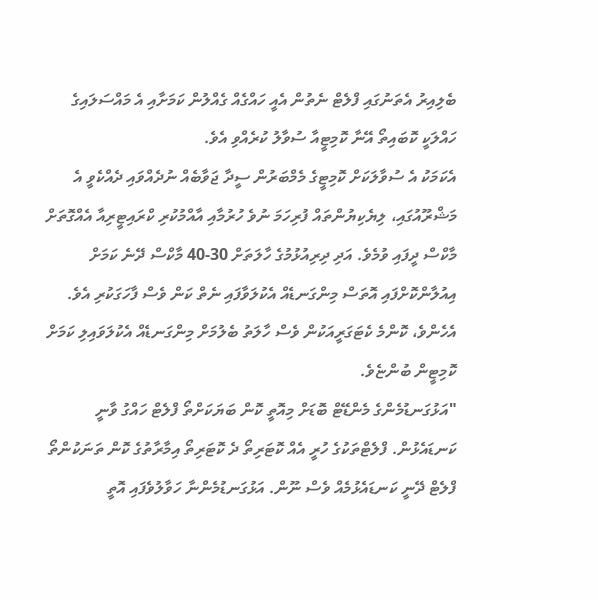ބެލިއިރު އެތަނުގައި ފްލެޓް ނެތުން އެއީ ހައްގެއް ގެއްލުން ކަމަށާއި އެ މައްސަލައިގެ ހައްލަކީ ކޮބައިތޯ އޭނާ ކޮމިޓީއާ ސުވާލު ކުރެއްވި އެވެ.
އެކަމަކު އެ ސުވާލަކަށް ކޮމިޓީގެ މެމްބަރުން ސީދާ ޖަވާބެއް ނުދެއްވައި ދެއްކެވީ އެ މަޝްރޫއުގައި، ލިޔެކިޔުންތައް ފުރިހަމަ ނުވެ ހުރުމާއި އާއްމުކުރި ކްރައިޓީރިއާ އެއްގޮތަށް މާކްސް ދީފައި ވުމެވެ. އަދި ދިރިއުޅުމުގެ ހާލަތަށް 30-40 މާކްސް ދޭނެ ކަމަށް އިއުލާންކޮށްފައި އޮތަސް މިންގަނޑެއް އެކުލަވާފައި ނެތް ކަން ވެސް ފާހަގަކުރި އެވެ.
އެހެންވެ، ކޮންމެ ކެޓަގަރީއަކުން ވެސް ހާލަތު ބެލުމަށް މިންގަނޑެއް އެކުލަވައިލި ކަމަށް ކޮމިޓީން ބުންޏެވެ.
"އަޅުގަނޑުމެންގެ މެންޑޭޓް ބޮޑަށް މިއޮތީ ކޮން ބަޔަކަށްތޯ ފްލެޓް ހައްގު ވާނީ ކަނޑައެޅުން. ފްލެޓްތަކުގެ ހުރީ އެއް ކޮޓަރިތޯ ދެ ކޮޓަރިތޯ އިމާރާތުގެ ކޮން ތަނަކުންތޯ ފްލެޓް ދޭނީ ކަނޑައެޅުމެއް ވެސް ނޫން. އަޅުގަނޑުމެންނާ ހަވާލުވެފައި އޮތީ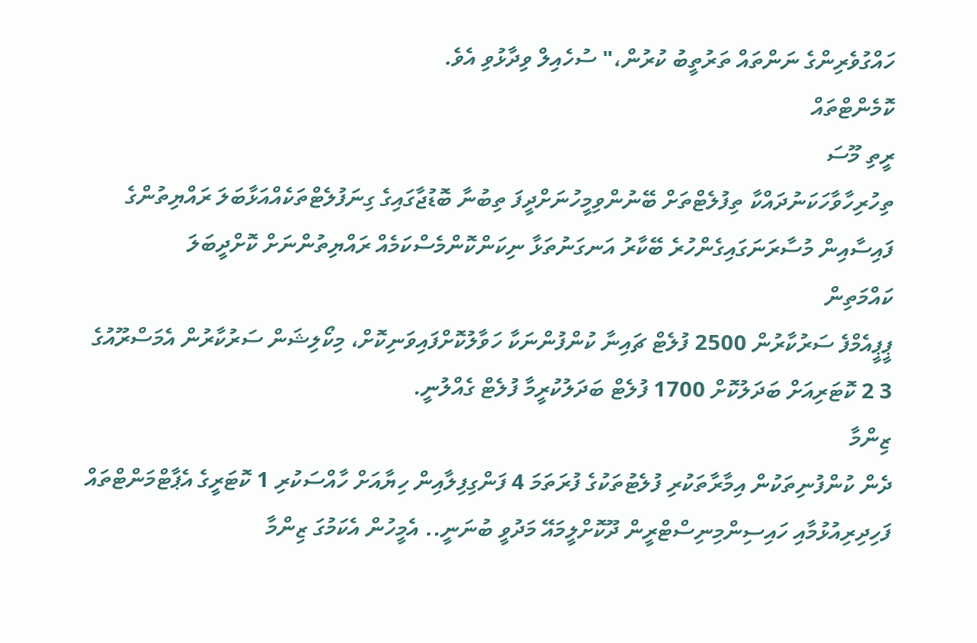ހައްގުވެރިންގެ ނަންތައް ތަރުތީބު ކުރުން،" ސުހެއިލް ވިދާޅުވި އެވެ.
ކޮމެންޓްތައް
ރީތި މޫސަ
ތިހުރިހާވާހަކަނުދައްކާ ތިފުލެޓްތަށް ބޭނުންވިމީހުނަށްދީފަ ތިބުނާ ބޮޑުޖާގައިގެ ގިނަފުލެޓްތަކެއްއަޅާބަލަ ރައްޔިތުންގެ ފައިސާއިން މުސާރަނަގައިގެންހުރެ ބޭކާރު އަނގަނުތަޅާ ނިކަންކޮންމެސްކަމެއް ރައްޔިތުންނަށް ކޮށްދީބަލަ
ކައްމަތިން
ޕީޕީއެމްފެ ސަރުކާރުން 2500 ފުލެޓް ޗައިނާ ކުންފުންނަކާ ހަވާލުކޮށްފައިވަނިކޮށް، މިކޯލިޝަން ސަރުކާރުން އެމަސްރޫއުގެ 3 2 ކޮޓަރިއަށް ބަދަލުކޮށް 1700 ފުލެޓް ބަދަލުކުރީމާ ފުލެޓް ގެއްލުނީ.
ޒިންމާ
ދެން ކުންފުނިތަކުން އިމާރާތަކުރި ފުލެޓުތަކުގެ ފުރަތަމަ 4 ފަންގިފިލާއިން ހިޔާއަށް ހާއްސަކުރި 1 ކޮޓަރީގެ އެޕާޓްމަންޓްތައް ފަހިދިރިއުޅުމާއި ހައިސިންމިނިސްޓްރީން ދޫކޮށްލީމައޭ މަދުވީ ބުނަނީ.. އެމީހުން އެކަމުގަ ޒިންމާ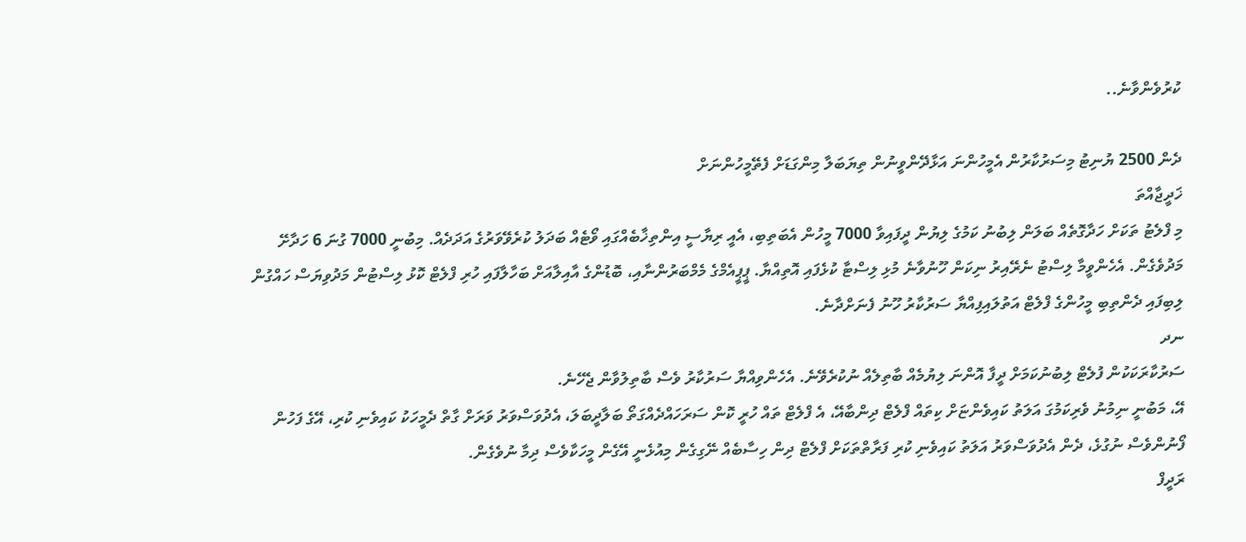ކުރުވެންވާނެ..

ދެން 2500 ޔުނިޓު މިސަރުކާރުން އެމީހުންނަ އަޅާދޭންވީނުން ތިޔަބަލާ މިންގަޑަށް ފެތޭމީހުންނަށް
ޚަދީޖާއްތަ
މި ފްލެޓު ތަކަށް ހަދާގޮތެއް ބަލަން ލިބުނު ކަމުގެ ލިޔުން ދީފައިވާ 7000 މީހުން އެބަތިބި، އެއީ ރިޔާސީ އިންތިޚާބެއްގައި ވޯޓެއް ބަދަލު ކުރެވޭވަރުގެ އަދަދެއް. މިބުނީ 7000 ގުނަ 6 ހަދާށޭ މަދުވެގެން. އެހެންވީމާ ލިސްޓު ނެރޭއިރު ނިކަން ހޫނުވާނެ މުޅި ލިސްޓާ ކުޅެފައި އޮތިއްޔާ. ޕީޕީއެމްގެ މެމްބަރުންނާއި، ބޮޑުންގެ އާއިލާއަށް ބަހާލާފައި ހުރި ފްލެޓް ކޮޅު ލިސްޓުން މަދުވިޔަސް ހައްގުން ލިބިފައި ދެންތިބި މީހުންގެ ފްލެޓް އަތުލައިފިއްޔާ ސަރުކާރު ހޫނު ފެނަށްދާނެ.
ނދ
ސަރުކާރަކަކުން ފުލެޓް ލިބުނުކަމަށް ދީފާ އޮންނަ ލިޔުމެއް ބާތިލެއް ނުކުރެވޭނެ. އެހެންވިއްޔާ ސަރުކާރު ވެސް ބާތިލުވާން ޖެހޭނެ.
އޭ، މަބުނީ ނިމުނު ވެރިކަމުގަ އަލަތު ކައިވެންޏަށް ކިތައް ފްލެޓް ދިންބާއޭ، އެ ފްލެޓް ތައް ހުރީ ކޮން ސަރަހައްދެއްގަތޯ ބަލާދީބަލަ، އެދުވަސްވަރު ވަރަށް ގާތް ދެމީހަކު ކައިވެނި ކުރި، އޭގެ ފަހުން ފޯނުންވެސް ނުގުޅެ، ދެން އެދުވަސްވަރު އަލަތު ކައިވެނި ކުރި ފަރާތްތަކަށް ފްލެޓް ދިން ހިސާބެއް ނޭގިގެން މިއުޅެނީ އޭގެން މީހަކާވެސް ދިމާ ނުވެގެން.
ރަދީފް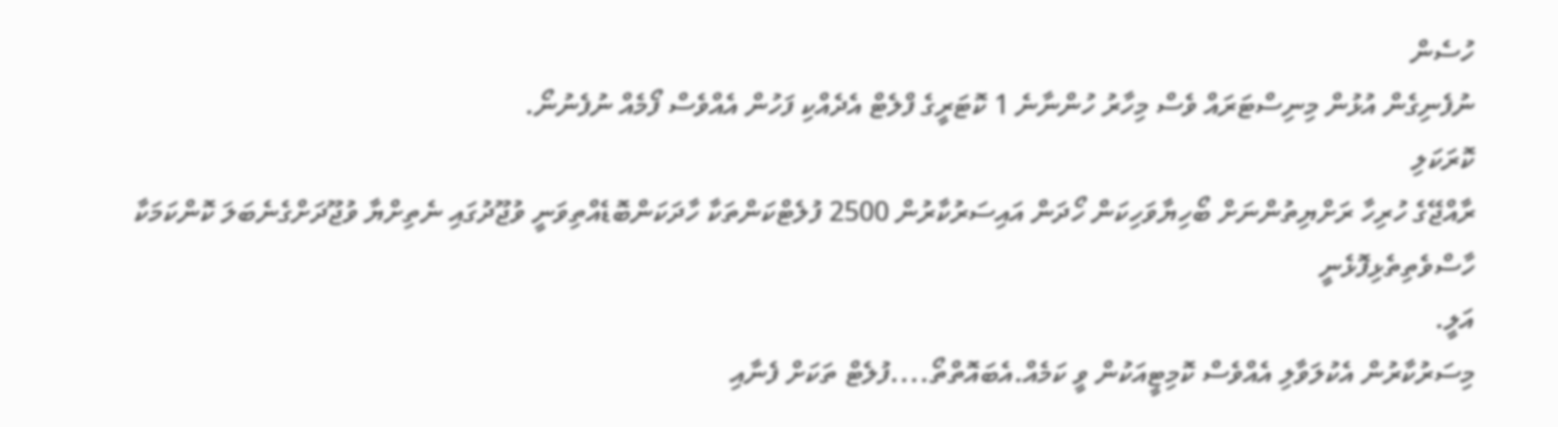ހުސެން
ނުފެނިގެން އުޅުން މިނިސްޓަރައް ވެސް މިހާރު ހުންނާނެ 1 ކޮޓަރީގެ ފްލެޓް އެދެއްކި ފަހުން އެއްވެސް ފޯމެއް ނުފެނުނޯ.
ކޮރަކަލި
ރާއްޖޭގެ ހުރިހާ ރަށްޔިތުންނަށް ބޯހިޔާވަހިކަން ހޯދަން އައިސަރުކާރުން 2500 ފުލެޓްކަންތަކާ ހާދަކަންބޮޑެއްތިވަނީ ވުޖޫދުގައި ނެތިށްޔާ ވުޖޫދަށްގެނެބަލަ ކޮންކަމަކާ ހާސްވެތިތެޅިފޮޅެނީ
އަލީ.
މިސަރުކާރުން އެކުލަވާލި އެއްވެސް ކޮމިޓީއަކުން ވީ ކަމެއް.އެބައޮތްތޯ....ފުލެޓް ތަކަށް ފެނާއި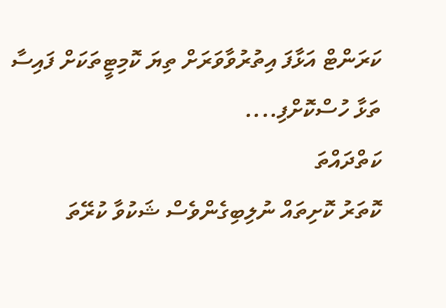ކަރަންޓް އަޅާފަ އިތުރުވާވަރަށް ތިޔަ ކޮމިޓީތަކަށް ފައިސާ ތަޅާ ހުސްކޮށްފި....
ކަތްދައްތަ
ކޮތަރު ކޮށިތައް ނުލިބިގެންވެސް ޝަކުވާ ކުރޭތަ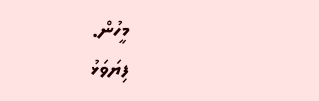މީހުން.
ފިޔަވަޅު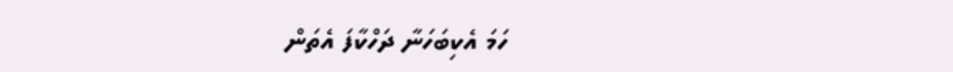ހަމަ އެކިބަހަނާ ދަހްކާފަ އެތަން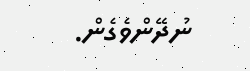ނުދޭންވެގެން.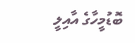ބޮޑުމީހާގެ އާއިލީ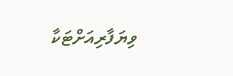ވިޔަފާރިއަށްޓަކާ